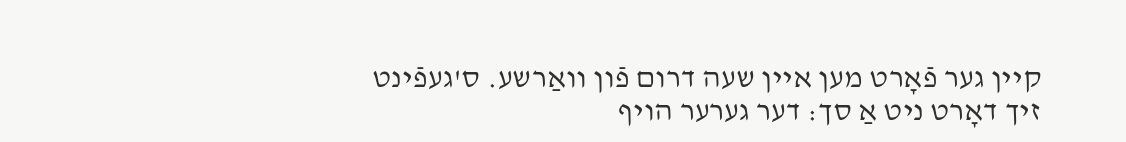קיין גער פֿאָרט מען איין שעה דרום פֿון וואַרשע. ס'געפֿינט זיך דאָרט ניט אַ סך: דער גערער הויף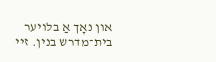און נאָך אַ בלויער בית־מדרש בנין. זיי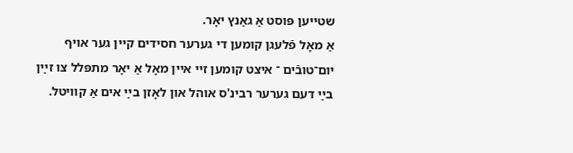שטייען פּוסט אַ גאַנץ יאָר.
אַ מאָל פֿלעגן קומען די גערער חסידים קיין גער אויף יום־טובֿים ־ איצט קומען זיי איין מאָל אַ יאָר מתפּלל צו זײַן בײַ דעם גערער רבינ'ס אוהל און לאָזן בײַ אים אַ קוויטל.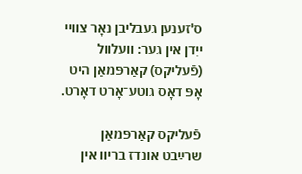ס'זענען געבליבן נאָר צוויי ייִדן אין גער: וועלוול (פֿעליקס) קאַרפּמאַן היט אָפּ דאָס גוטע־אָרט דאָרט.

פֿעליקס קאַרפּמאַן
שרײַבט אונדז בריוו אין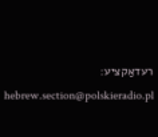רעדאַקציע: hebrew.section@polskieradio.pl